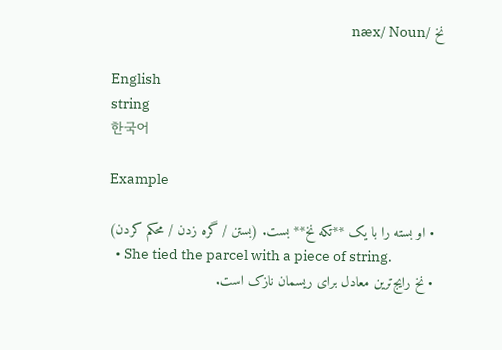نخ /næx/ Noun

English
string
한국어

Example

  • او بسته را با یک **تکه نخ** بست. (بستن / گره زدن / محکم کردن)
  • She tied the parcel with a piece of string.
  • نخ رایج‌ترین معادل برای ریسمان نازک است.